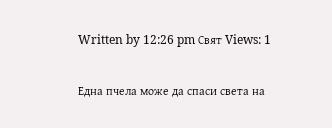Written by 12:26 pm Свят Views: 1

Една пчела може да спаси света на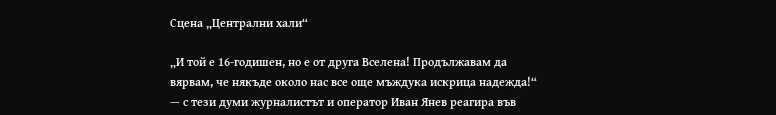Сцена „Централни хали“

„И той е 16-годишен, но е от друга Вселена! Продължавам да вярвам, че някъде около нас все още мъждука искрица надежда!“ — с тези думи журналистът и оператор Иван Янев реагира във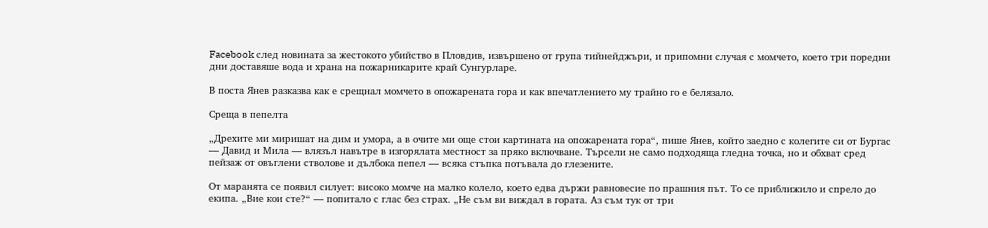Facebook след новината за жестокото убийство в Пловдив, извършено от група тийнейджъри, и припомни случая с момчето, което три поредни дни доставяше вода и храна на пожарникарите край Сунгурларе.

В поста Янев разказва как е срещнал момчето в опожарената гора и как впечатлението му трайно го е белязало.

Среща в пепелта

„Дрехите ми миришат на дим и умора, а в очите ми още стои картината на опожарената гора“, пише Янев, който заедно с колегите си от Бургас — Давид и Мила — влязъл навътре в изгорялата местност за пряко включване. Търсели не само подходяща гледна точка, но и обхват сред пейзаж от овъглени стволове и дълбока пепел — всяка стъпка потъвала до глезените.

От маранята се появил силует: високо момче на малко колело, което едва държи равновесие по прашния път. То се приближило и спрело до екипа. „Вие кои сте?“ — попитало с глас без страх. „Не съм ви виждал в гората. Аз съм тук от три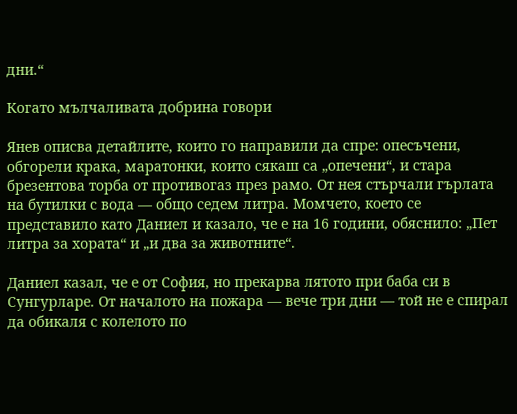дни.“

Когато мълчаливата добрина говори

Янев описва детайлите, които го направили да спре: опесъчени, обгорели крака, маратонки, които сякаш са „опечени“, и стара брезентова торба от противогаз през рамо. От нея стърчали гърлата на бутилки с вода — общо седем литра. Момчето, което се представило като Даниел и казало, че е на 16 години, обяснило: „Пет литра за хората“ и „и два за животните“.

Даниел казал, че е от София, но прекарва лятото при баба си в Сунгурларе. От началото на пожара — вече три дни — той не е спирал да обикаля с колелото по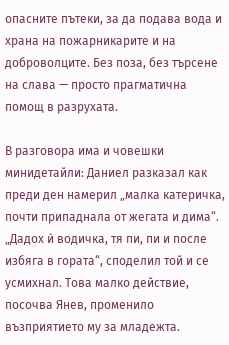опасните пътеки, за да подава вода и храна на пожарникарите и на доброволците. Без поза, без търсене на слава — просто прагматична помощ в разрухата.

В разговора има и човешки минидетайли: Даниел разказал как преди ден намерил „малка катеричка, почти припаднала от жегата и дима“. „Дадох ѝ водичка, тя пи, пи и после избяга в гората“, споделил той и се усмихнал. Това малко действие, посочва Янев, променило възприятието му за младежта.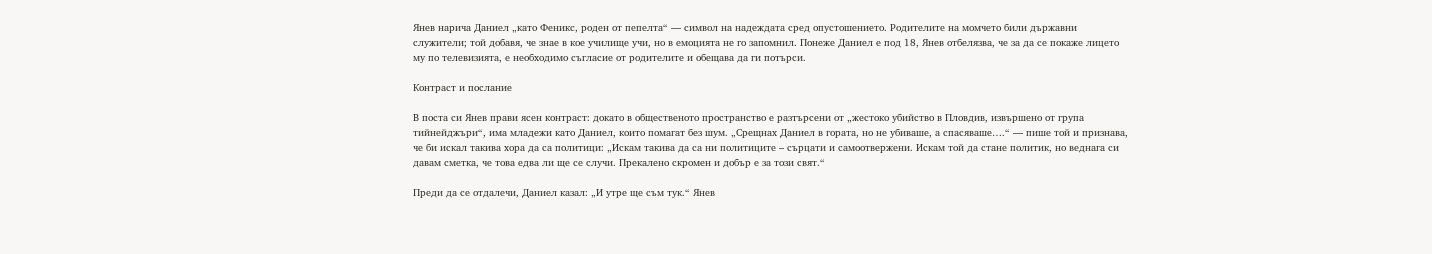Янев нарича Даниел „като Феникс, роден от пепелта“ — символ на надеждата сред опустошението. Родителите на момчето били държавни служители; той добавя, че знае в кое училище учи, но в емоцията не го запомнил. Понеже Даниел е под 18, Янев отбелязва, че за да се покаже лицето му по телевизията, е необходимо съгласие от родителите и обещава да ги потърси.

Контраст и послание

В поста си Янев прави ясен контраст: докато в общественото пространство е разтърсени от „жестоко убийство в Пловдив, извършено от група тийнейджъри“, има младежи като Даниел, които помагат без шум. „Срещнах Даниел в гората, но не убиваше, а спасяваше….“ — пише той и признава, че би искал такива хора да са политици: „Искам такива да са ни политиците – сърцати и самоотвержени. Искам той да стане политик, но веднага си давам сметка, че това едва ли ще се случи. Прекалено скромен и добър е за този свят.“

Преди да се отдалечи, Даниел казал: „И утре ще съм тук.“ Янев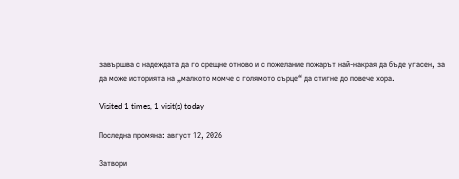завършва с надеждата да го срещне отново и с пожелание пожарът най-накрая да бъде угасен, за да може историята на „малкото момче с голямото сърце“ да стигне до повече хора.

Visited 1 times, 1 visit(s) today

Последна промяна: август 12, 2026

Затвори